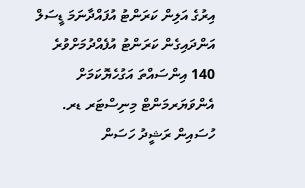އިރުގެ އަލިން ކަރަންޓު އުފައްދާނަމަ ޑީސަލް އަންދައިގެން ކަރަންޓު އުފެއްދުމަށްވުރެ 140 އިންސައްތަ އަގުހެޔޮކަމަށް އެންވަޔަރމަންޓް މިނިސްޓަރ ޑރ. ހުސައިން ރަޝީދު ހަސަން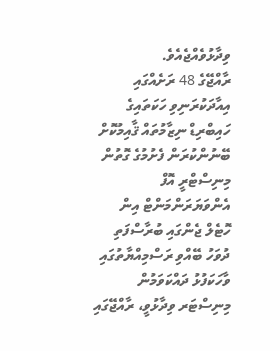ވިދާޅުވެއްޖެއެވެ.
ރާއްޖޭގެ 48 ރަށެއްގައި އިއާދަކުރަނިވި ހަކަތައިގެ ހައިބްރިޑް ނިޒާމުތައް ޤާއިމުކޮށް ބޭނުންކުރަން ފެށުމުގެ ގޮތުން މިނިސްޓްރީ އޮފް އެންވަޔަރަންމަންޓް އިން ހޮޓެލް ޖެންގައި ބުރާސްފަތި ދުވަހު ބޭއްވި ރަސްމިއްޔާތުގައި ވާހަކަފުޅު ދައްކަވަމުން މިނިސްޓަރ ވިދާޅުވީ، ރާއްޖޭގައި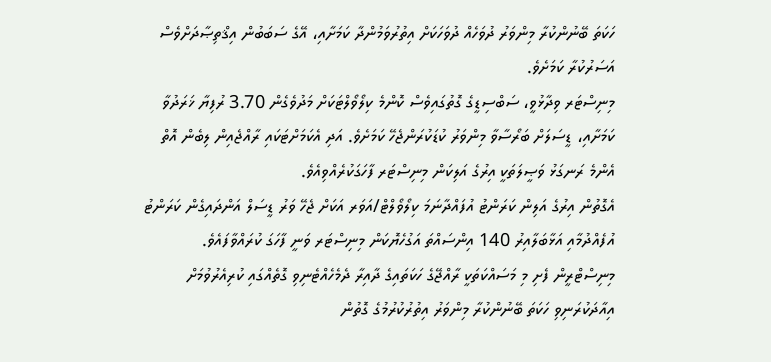ހަކަތަ ބޭނުންކުރާ މިންވަރު ދުވަހެއް ދުވަހަކަށް އިތުރުވަމުންދާ ކަމަށާއި، އޭގެ ސަބަބުން އިޤްތިޞާދަށްވެސް އަސަރުކުރާ ކަމަށެވެ.
މިނިސްޓަރ ވިދާޅުވީ، ސަބްސިޑީގެ ގޮތުގައިވެސް ކޮންމެ ކިލޯވޯލްޓަކަށް މަދުވެގެން 3.70 ރުފިޔާ ޚަރަދުވާ ކަމަށާއި، ޑީސަލަށް ބަރޯސާވާ މިންވަރު ކުޑަކުރަންޖެހޭ ކަމަށެވެ. އަދި އެކަމަށްޓަކައި ރާއްޖެއިން ލިބެން އޮތް އެންމެ ރަނގަޅު ވަޞީލަތަކީ އިރުގެ އަލިކަން މިނިސްޓަރ ފާހަގަކުރެއްވިއެވެ.
އެގޮތުން އިރުގެ އަލިން ކަރަންޓު އުފައްދާނަމަ ކިލޯވޯލްޓް/އަވަރ އަކަށް ޖެހޭ ވަރު ޑީސަލް އަންދައިގެން ކަރަންޓު އުފެއްދުމާއި އަޅާބަލާއިރު 140 އިންސައްތަ އަގުހެޔޮކަން މިނިސްޓަރ ވަނީ ފާހަގަ ކުރައްވާފައެވެ.
މިނިސްޓްރީން ފެށި މި މަސައްކަތަކީ ރާއްޖޭގެ ހަކަތައިގެ ދާއިރާ ދެމެހެއްޓެނިވި ގޮތެއްގައި ކުރިއެރުވުމަށް އިއާދަކުރަނިވި ހަކަތަ ބޭނުންކުރާ މިންވަރު އިތުރުކުރުމުގެ ގޮތުން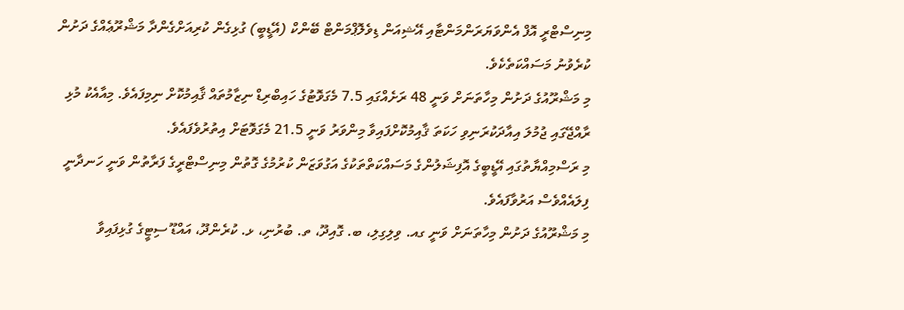މިނިސްޓްރީ އޮފް އެންވަޔަރަންމަންޓާއި އޭޝިއަން ޑިވެލޮޕްމަންޓް ބޭންކް (އޭޑީބީ) ގުޅިގެން ކުރިއަށްގެންދާ މަޝްރޫޢެއްގެ ދަށުން ކުރެވުނު މަސައްކަތެކެވެ.
މި މަޝްރޫއުގެ ދަށުން މިހާތަނަށް ވަނީ 48 ރަށެއްގައި 7.5 މެގަވޮޓުގެ ހައިބްރިޑް ނިޒާމުތައް ޤާއިމުކޮށް ނިމިފައެވެ. މިއާއެކު މުޅި ރާއްޖޭގައި ޖުމުލަ އިއާދަކުރަނިވި ހަކަތަ ޤާއިމުކޮށްފައިވާ މިންވަރު ވަނީ 21.5 މެގަވޮޓަށް އިތުރުވެފައެވެ.
މި ރަސްމިއްޔާތުގައި އޭޑީބީގެ އޮފިޝަލުންގެ މަސައްކަތްތަކުގެ އަގުވަޒަން ކުރުމުގެ ގޮތުން މިނިސްޓްރީގެ ފަރާތުން ވަނީ ހަނދާނީ ފިލައެއްވެސް އަރުވާފައެވެ.
މި މަޝްރޫއުގެ ދަށުން މިހާތަނަށް ވަނީ ގއ. ވިލިގިލި، ބ. ގޮއިދޫ، ތ. ބުރުނި، ޅ. ކުރެންދޫ، އައްޑޫ ސިޓީގެ ގުޅިފައިވާ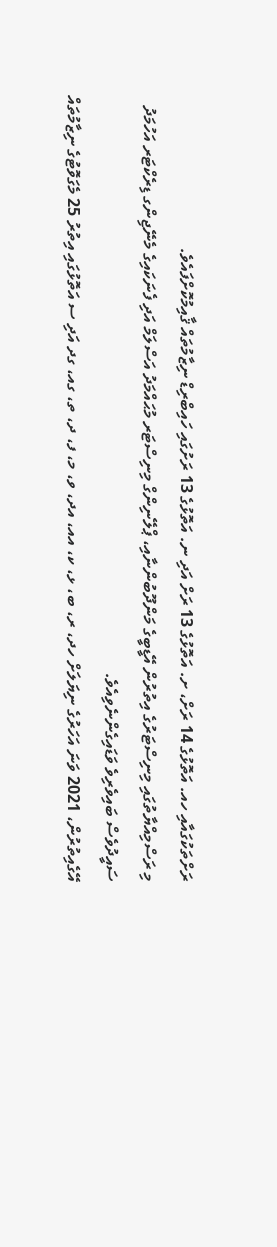ރަށްތަކުގައާއި ހއ. އަތޮޅުގެ 14 ރަށް، ށ. އަތޮޅުގެ 13 ރަށް އަދި ނ. އަތޮޅުގެ 13 ރަށުގައި ހައިބްރިޑް ނިޒާމުތައް ޤާއިމުކޮށްފައެވެ.
މި ރަސްމިއްޔާތުގައި މިނިސްޓަރުގެ އިތުރުން އޭޑީބީގެ މަންދޫބުންނާއި، ޕްލޭނިންގް މިނިސްޓަރ މުޙައްމަދު އަސްލަމް އަދި ފެނަކައިގެ މެނޭޖިންގ ޑިރެކްޓަރ އަހުމަދު ސައީދުވެސް ބައިވެރިވެ ވަޑައިގެންނެވިއެވެ.
އޭގެއިތުރުން، 2021 ވަނަ އަހަރުގެ ނިޔަލަށް ހދ، ރ، ބ، ޅ، ކ، އއ، އދ، ވ، މ، ފ، ދ، ތ، ގއ، ގދ އަދި ސ އަތޮޅުގައި އިތުރު 25 މެގަވޮޓުގެ ނިޒާމުތައް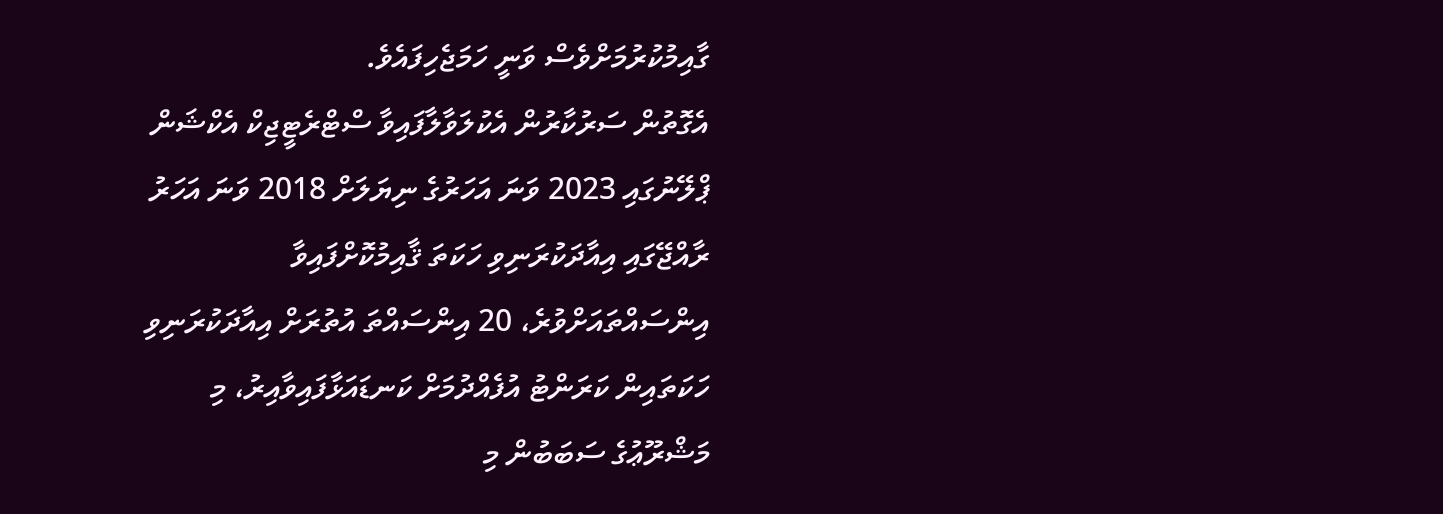ގާއިމުކުރުމަށްވެސް ވަނީ ހަމަޖެހިފައެވެ.
އެގޮތުން ސަރުކާރުން އެކުލަވާލާފައިވާ ސްޓްރެޓީޖިކް އެކްޝަން ޕްލޭނުގައި 2023 ވަނަ އަހަރުގެ ނިޔަލަށް 2018 ވަނަ އަހަރު ރާއްޖޭގައި އިއާދަކުރަނިވި ހަކަތަ ޤާއިމުކޮށްފައިވާ އިންސައްތައަށްވުރެ، 20 އިންސައްތަ އުތުރަށް އިއާދަކުރަނިވި ހަކަތައިން ކަރަންޓު އުފެއްދުމަށް ކަނޑައަޅާފައިވާއިރު، މި މަޝްރޫޢުގެ ސަބަބުން މި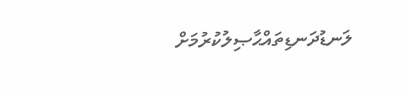ލަނޑުދަނޑިތައްޙާޞިލުކުރުމަށް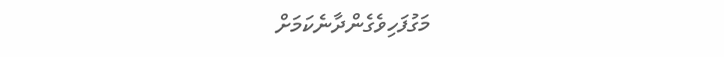މަގުފަހިވެގެންދާނެކަމަށް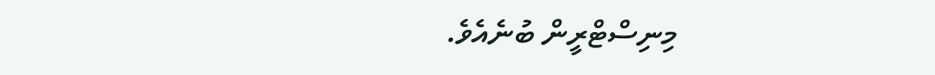މިނިސްޓްރީން ބުނެއެވެ.